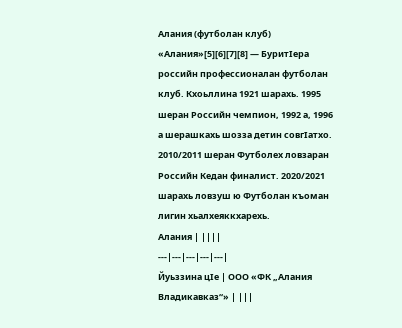Алания (футболан клуб)
«Алания»[5][6][7][8] — БуритӀера российн профессионалан футболан клуб. Кхоьллина 1921 шарахь. 1995 шеран Российн чемпион, 1992 а, 1996 а шерашкахь шозза детин совгӀатхо. 2010/2011 шеран Футболех ловзаран Российн Кедан финалист. 2020/2021 шарахь ловзуш ю Футболан къоман лигин хьалхеяккхарехь.
Алания | ||||
---|---|---|---|---|
Йуьззина цӀе | ООО «ФК „Алания Владикавказ“» | |||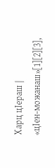Харц цӀераш | «цӀен‑можанаш»[1][2][3],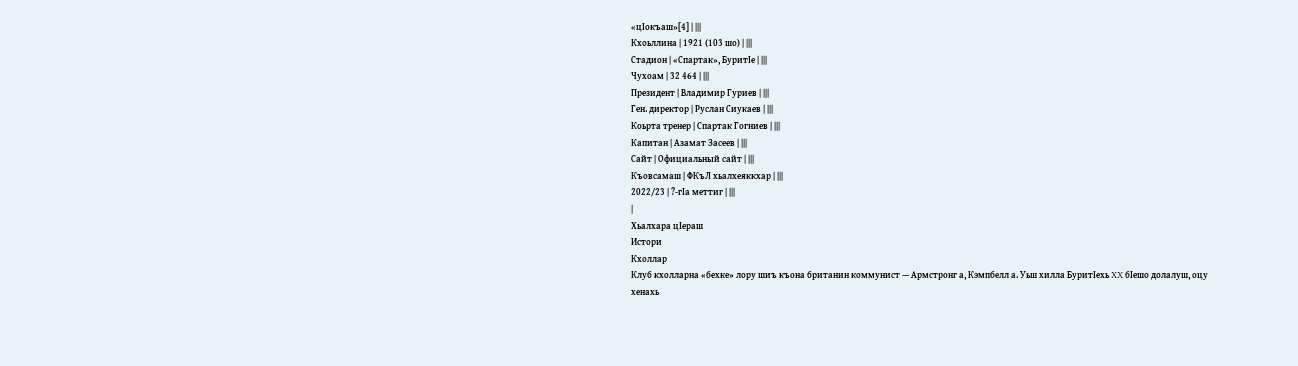«цӀокъаш»[4] | |||
Кхоьллина | 1921 (103 шо) | |||
Стадион | «Спартак», БуритӀе | |||
Чухоам | 32 464 | |||
Президент | Владимир Гуриев | |||
Ген. директор | Руслан Сиукаев | |||
Коьрта тренер | Спартак Гогниев | |||
Капитан | Азамат Засеев | |||
Сайт | Официальный сайт | |||
Къовсамаш | ФКъЛ хьалхеяккхар | |||
2022/23 | ?-гӀа меттиг | |||
|
Хьалхара цӀераш
Истори
Кхоллар
Клуб кхолларна «бехке» лору шиъ къона британин коммунист — Армстронг а, Кэмпбелл а. Уьш хилла БуритӀехь XX бӀешо долалуш, оцу хенахь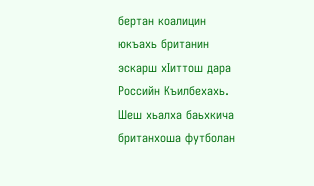бертан коалицин юкъахь британин эскарш хӀиттош дара Российн Къилбехахь. Шеш хьалха баьхкича британхоша футболан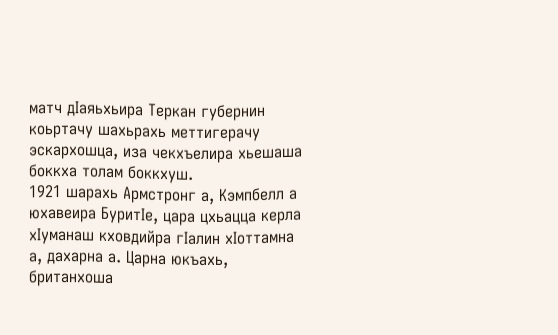матч дӀаяьхьира Теркан губернин коьртачу шахьрахь меттигерачу эскархошца, иза чекхъелира хьешаша боккха толам боккхуш.
1921 шарахь Армстронг а, Кэмпбелл а юхавеира БуритӀе, цара цхьацца керла хӀуманаш кховдийра гӀалин хӀоттамна а, дахарна а. Царна юкъахь, британхоша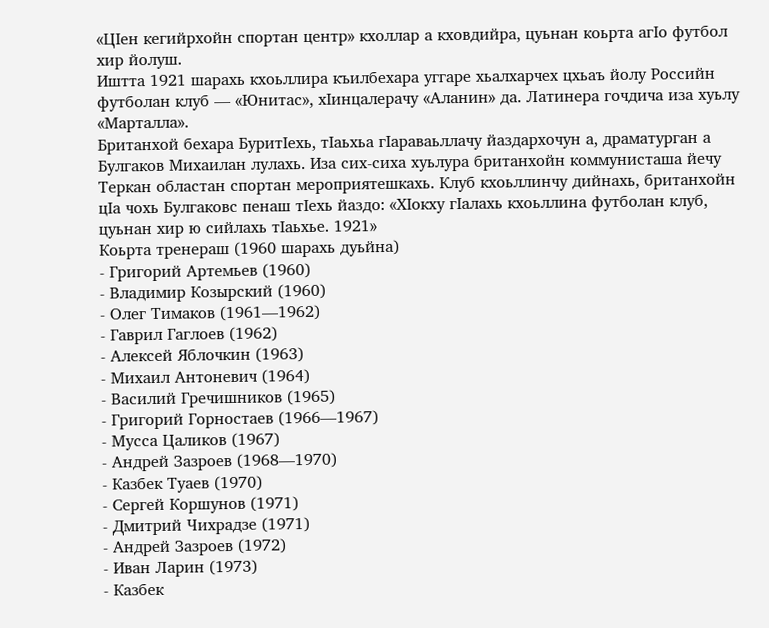«ЦӀен кегийрхойн спортан центр» кхоллар а кховдийра, цуьнан коьрта агӀо футбол хир йолуш.
Иштта 1921 шарахь кхоьллира къилбехара уггаре хьалхарчех цхьаъ йолу Российн футболан клуб — «Юнитас», хӀинцалерачу «Аланин» да. Латинера гочдича иза хуьлу «Марталла».
Британхой бехара БуритӀехь, тӀаьхьа гӀараваьллачу йаздархочун а, драматурган а Булгаков Михаилан лулахь. Иза сих-сиха хуьлура британхойн коммунисташа йечу Теркан областан спортан мероприятешкахь. Клуб кхоьллинчу дийнахь, британхойн цӀа чохь Булгаковс пенаш тӀехь йаздо: «ХӀокху гӀалахь кхоьллина футболан клуб, цуьнан хир ю сийлахь тӀаьхье. 1921»
Коьрта тренераш (1960 шарахь дуьйна)
- Григорий Артемьев (1960)
- Владимир Козырский (1960)
- Олег Тимаков (1961—1962)
- Гаврил Гаглоев (1962)
- Алексей Яблочкин (1963)
- Михаил Антоневич (1964)
- Василий Гречишников (1965)
- Григорий Горностаев (1966—1967)
- Мусса Цаликов (1967)
- Андрей Зазроев (1968—1970)
- Казбек Туаев (1970)
- Сергей Коршунов (1971)
- Дмитрий Чихрадзе (1971)
- Андрей Зазроев (1972)
- Иван Ларин (1973)
- Казбек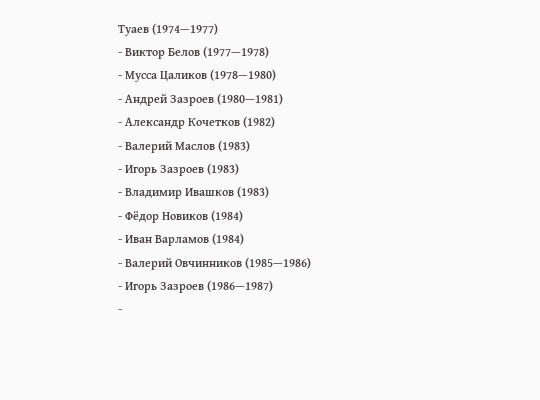Туаев (1974—1977)
- Виктор Белов (1977—1978)
- Мусса Цаликов (1978—1980)
- Андрей Зазроев (1980—1981)
- Александр Кочетков (1982)
- Валерий Маслов (1983)
- Игорь Зазроев (1983)
- Владимир Ивашков (1983)
- Фёдор Новиков (1984)
- Иван Варламов (1984)
- Валерий Овчинников (1985—1986)
- Игорь Зазроев (1986—1987)
-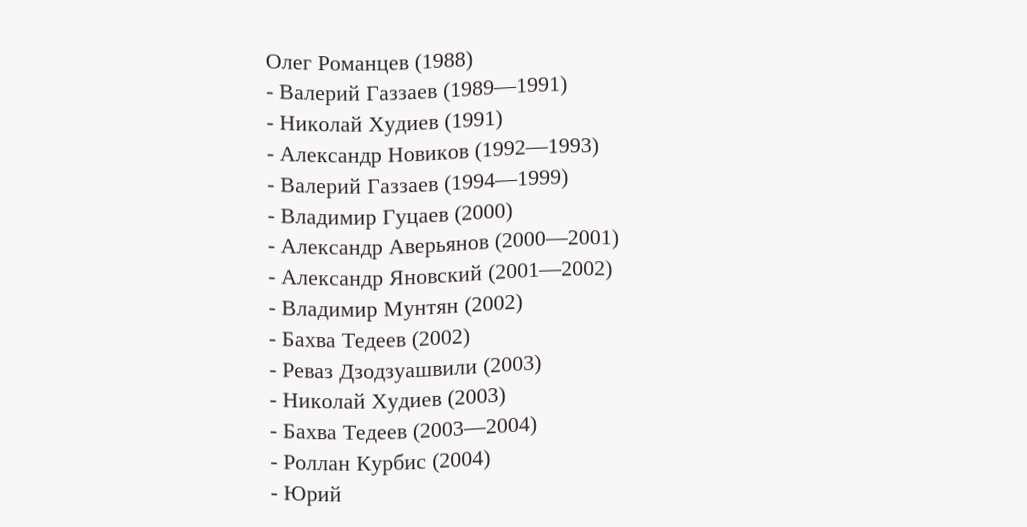Олег Романцев (1988)
- Валерий Газзаев (1989—1991)
- Николай Худиев (1991)
- Александр Новиков (1992—1993)
- Валерий Газзаев (1994—1999)
- Владимир Гуцаев (2000)
- Александр Аверьянов (2000—2001)
- Александр Яновский (2001—2002)
- Владимир Мунтян (2002)
- Бахва Тедеев (2002)
- Реваз Дзодзуашвили (2003)
- Николай Худиев (2003)
- Бахва Тедеев (2003—2004)
- Роллан Курбис (2004)
- Юрий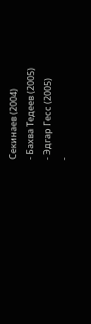Секинаев (2004)
- Бахва Тедеев (2005)
- Эдгар Гесс (2005)
-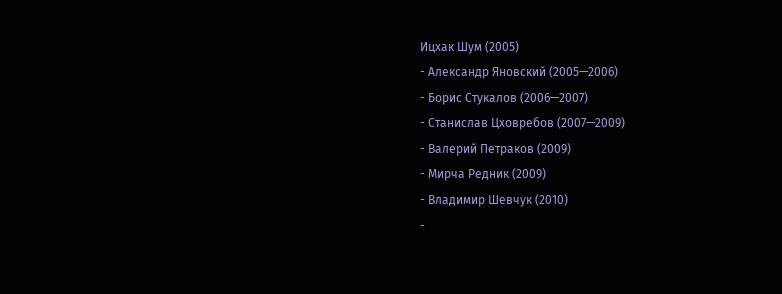Ицхак Шум (2005)
- Александр Яновский (2005—2006)
- Борис Стукалов (2006—2007)
- Станислав Цховребов (2007—2009)
- Валерий Петраков (2009)
- Мирча Редник (2009)
- Владимир Шевчук (2010)
-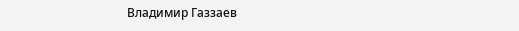Владимир Газзаев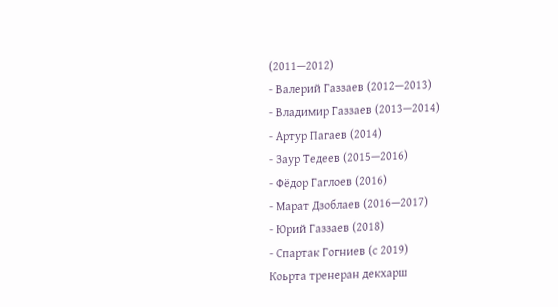(2011—2012)
- Валерий Газзаев (2012—2013)
- Владимир Газзаев (2013—2014)
- Артур Пагаев (2014)
- Заур Тедеев (2015—2016)
- Фёдор Гаглоев (2016)
- Марат Дзоблаев (2016—2017)
- Юрий Газзаев (2018)
- Спартак Гогниев (с 2019)
Коьрта тренеран декхарш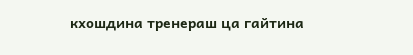кхошдина тренераш ца гайтина